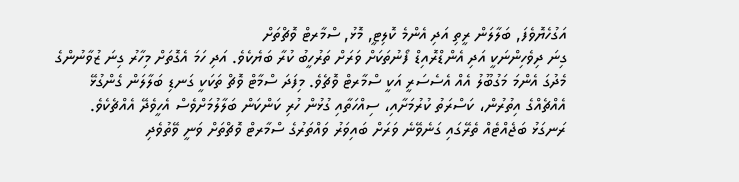އަގުހެޔޮވެފަ, ބަލާލަން ރީތި އަދި އެންމެ ކޮލިޓީ, މޮޅު, ސްމާރޓް ވޮޗްތަށް
ގިނަ ދިވެހިންނަކީ އަދި އެންޑްރޮއިޑް ފޯނުތަކަށް ވަރަށް ތަރުހީބު ކުރާ ބަޔެކެވެ. އަދި ހަމަ އެގޮތަށް މިހާރު ގިނަ ޒުވާނުންގެ މެދުގަ އެންމަ މަގުބޫލު އެއް އެސެސަރީ އަކީ ސްމާރޓް ވޮޗެވެ. މިފަދަ ސްމާޓް ވޮޗް ތަކަކީ ގަނޑި ބަލާލަން ގެންގުޅޭ އެއްޗެއްގެ އިތުރުން، ކަސްރަތު ކުރުމަށާއި، ސިއްހަތާއި ގުޅުން ހުރި ކަންކަން ބަލާލުމަށްވެސް އެހީވެދޭ އެއްޗެކެވެ.
ރަނގަޅު ބަޖެއްޓެއް ތެރޭގައި ގަނެވޭނެ ވަރަށް ބައިވަރު ވައްތަރުގެ ސްމާރޓް ވޮޗްތަށް ވަނީ ވޭތުވެދި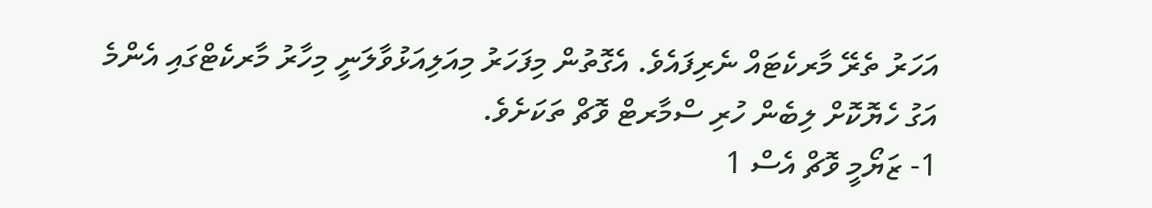އަހަރު ތެރޭ މާރކެޓައް ނެރިފައެވެ. އެގޮތުން މިފަހަރު މިއަލިއަޅުވާލަނީ މިހާރު މާރކެޓްގައި އެންމެ އަގު ހެޔޮކޮށް ލިބެން ހުރި ސްމާރޓް ވޮޗް ތަކަށެވެ.
1- ޒަޔޯމީ ވޮޗް އެސް 1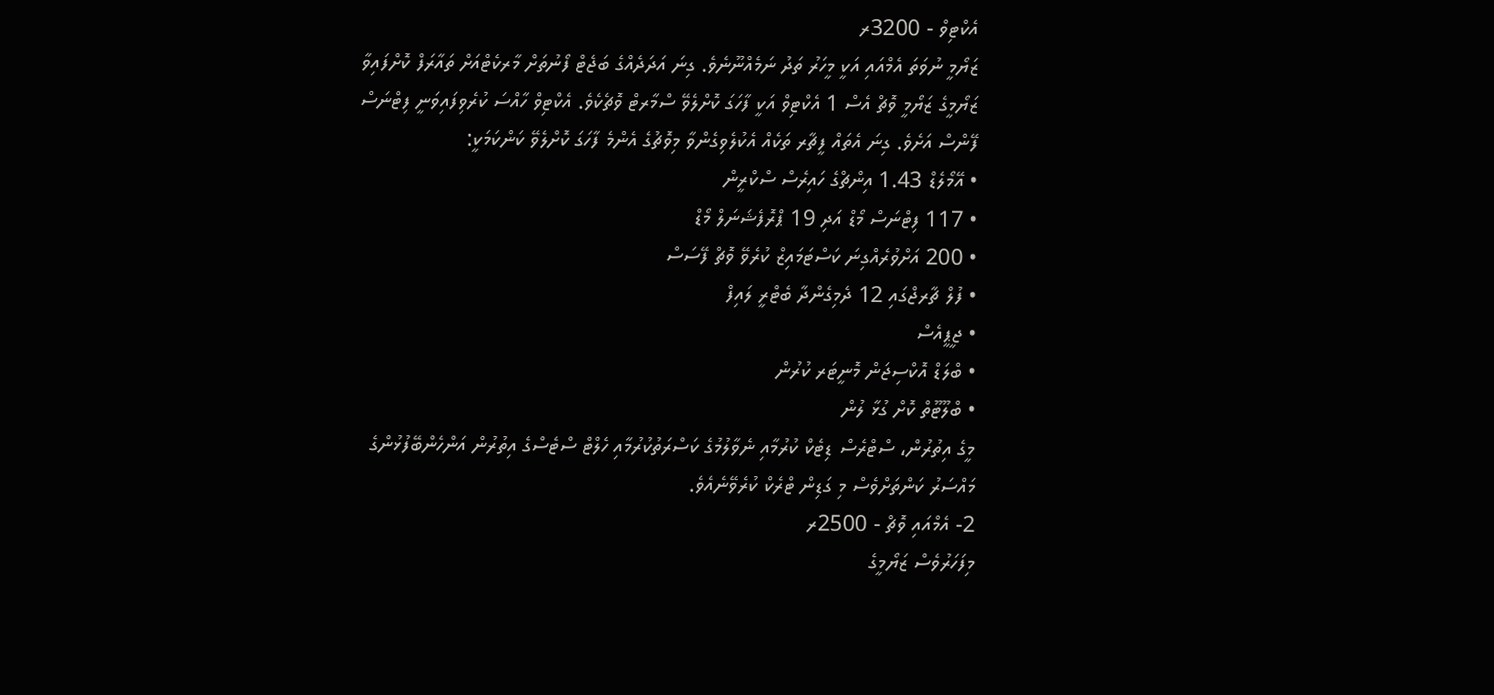އެކްޓިވް - 3200ރ
ޒަޔޯމީ ނުވަތަ އެމްއައި އަކީ މީހަރު ތަދު ނަމެއްނޫނެވެ. ގިނަ އަދަދެއްގެ ބަޖެޓް ފޯނުތަށް މާރކެޓްއަށް ތައާރަފް ކޮށްފައިވާ ޒަޔޯމީގެ ޒަޔޯމީ ވޮޗް އެސް 1 އެކްޓިވް އަކީ ފާހަގަ ކޮށްލެވޭ ސްމާރޓް ވޮޗެކެވެ. އެކްޓިވް ހާއްސަ ކުރެވިފައިވަނީ ފިޓްނަސް ފޭންސް އަށެވެ. ގިނަ އެތައް ފީޗާރ ތަކެއް އެކުލެވިގެންވާ މިވޮޗުގެ އެންމެ ފާހަގަ ކޮށްލެވޭ ކަންކަމަކީ:
• އޭމޯލެޑް 1.43 އިންޗްގެ ހައިރެސް ސްކްރީން
• 117 ފިޓްނަސް މޯޑް އަދި 19 ޕްރޮފެޝަނަލް މޯޑް
• 200 އަށްވުރެއްގިނަ ކަސްޓަމައިޒް ކުރެވޭ ވޮޗް ފޭސަސް
• ފުލް ޗާރޖްގައި 12 ދެމިގެންދާ ބެޓްރީ ލައިފް
• ޖީޕީއެސް
• ބްލަޑް އޮކްސިޖަން މޮނީޓަރ ކުރުން
• ބްލޫޓޫތް ކޮށް ގުޅާ ލުން
މީގެ އިތުރުން، ސްޓްރެސް ޑިޓެކް ކުރުމާއި ނެވާލުމުގެ ކަސްރަތުކުރުމާއި ހެލްޓް ސްޓެސްގެ އިތުރުން އަންހެންބޭފުޅުންގެ މައްސަރު ކަންތަށްވެސް މި ގަޑިން ޓްރެކް ކުރެވޭނެއެވެ.
2- އެމްއައި ވޮޗް - 2500ރ
މިފަހަރުވެސް ޒަޔޯމީގެ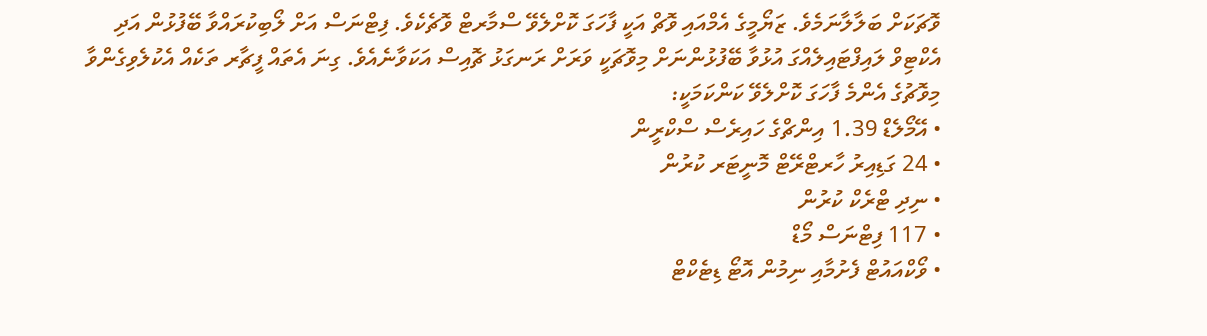ވޮޗަކަށް ބަލާލާނަމެވެ. ޒަޔޯމީގެ އެމްއައި ވޮޗް އަކީ ފާހަގަ ކޮށްލެވޭ ސްމާރޓް ވޮޗެކެވެ. ފިޓްނަސް އަށް ލޯބިކުރައްވާ ބޭފުޅުން އަދި އެކްޓިވް ލައިފްޓައިލެއްގަ އުޅުވާ ބޭފުޅުންނަށް މިވޮޗަކީ ވަރަށް ރަނގަޅު ޗޮއިސް އަކަވާނެއެވެ. ގިނަ އެތައް ފީޗާރ ތަކެއް އެކުލެވިގެންވާ މިވޮޗުގެ އެންމެ ފާހަގަ ކޮށްލެވޭ ކަންކަމަކީ:
• އޭމޯލެޑް 1.39 އިންޗްގެ ހައިރެސް ސްކްރީން
• 24 ގަޑިއިރު ހާރޓްރޭޓް މޮނީޓަރ ކުރުން
• ނިދި ޓްރެކް ކުރުން
• 117 ފިޓްނަސް މޯޑް
• ވޯކްއައުޓް ފެށުމާއި ނިމުން އޮޓޯ ޑިޓެކްޓް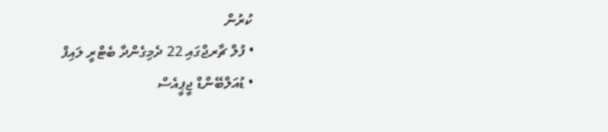ކުރުން
• ފުލް ޗާރޖްގައި 22 ދެމިގެންދާ ބެޓްރީ ލައިފް
• ޑުއަލްބޭންޑް ޖީޕީއެސް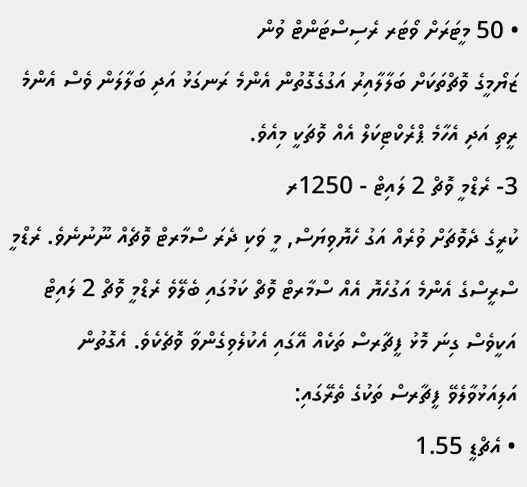• 50 މީޓަރަށް ވޯޓަރ ރެސިސްޓަންޓް ވުން
ޒަޔޯމީގެ ވޮޗްތަކަށް ބަލާލާއިރު އަގުގެގޮތުން އެންމެ ރަނގަޅު އަދި ބަލާލަން ވެސް އެންމެ ރީތި އަދި އެހާމެ ޕްރެކްޓިކަލް އެއް ވޮޗަކީ މިއެވެ.
3- ރެޑްމީ ވޮޗް 2 ލައިޓް - 1250ރ
ކުރީގެ ދެވޮޗަށް ވުރެއް އަގު ހެޔޮވިޔަސް, މީ ވަކި ދެރަ ސްމާރޓް ވޮޗެއް ނޫނުނެވެ. ރެޑްމީ ސްރީސްގެ އެންމެ އަގުހެޔޮ އެއް ސްމާރޓް ވޮޗް ކަމުގައި ބެލޭވެ ރެޑްމީ ވޮޗް 2 ލައިޓް އަކީވެސް ގިނަ މޮޅު ފީޗާރސް ތަކެއް އޭގައި އެކުލެވިގެންވާ ވޮޗެކެވެ. އެގޮތުން އަލިއަޅުވާލެވޭ ފީޗާރސް ތަކުގެ ތެރޭގައި:
• އެޗްޑީ 1.55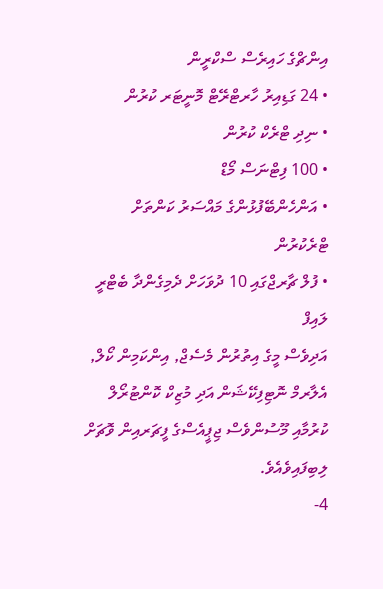އިންޗްގެ ހައިރެސް ސްކްރީން
• 24 ގަޑިއިރު ހާރޓްރޭޓް މޮނީޓަރ ކުރުން
• ނިދި ޓްރެކް ކުރުން
• 100 ފިޓްނަސް މޯޑް
• އަންހެންބޭފުޅުންގެ މައްސަރު ކަންތަށް ޓްރެކުރުން
• ފުލް ޗާރޖްގައި 10 ދުވަހަށް ދެމިގެންދާ ބެޓްރީ ލައިފް
އަދިވެސް މީގެ އިތުރުން މެސެޖް, އިންކަމިން ކޯލް, އެލާރމް ނޮޓިފިކޭޝަން އަދި މުޒިކް ކޮންޓުރޯލް ކުރުމާއި މޫސުންވެސް ޖިޕީއެސްގެ ފީޗަރއިން ވޮޗަށް ލިބިފައިވެއެވެ.
4-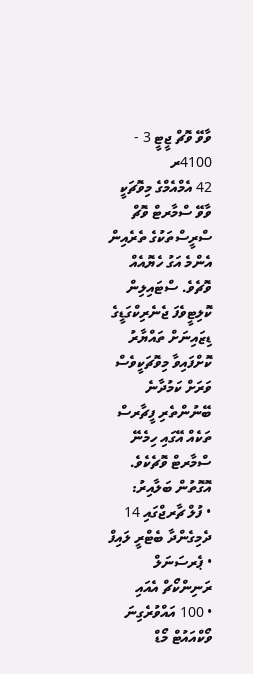ވާވޭ ވޮޗް ޖީޓީ 3 - 4100ރ
42 އެމްއެމްގެ މިވޮޗަކީ ވާވޭ ސްމާރޓް ވޮޗް ސްރީސްތަކުގެ ތެރެއިން އެންމެ އަގު ހެޔޮއެއް ވޮޗެވެ. ސްޓައިލިން ކޮލިޓީވެފަ ޖެނެރިކްގަޑީގެ ޑިޒައިނަށް ތައްޔާރު ކޮށްފައިވާ މިވޮޗަކީވެސް ވަރަށް ކަމުދާނެ ބޭނުންތެރި ފީޗާރސް ތަކެއް އޭގައި ހިމެނޭ ސްމާރޓް ވޮޗެކެވެ. އޮގޮތުން ބަލާއިރު:
• ފުލް ޗާރޖްގައި 14 ދެމިގެންދާ ބެޓްރީ ލައިފް
• ޕެރސަނަލް ރަނިންކޯޗް އެއައި
• 100 އައްވުރެގިނަ ވޯކްއައުޓް މޯޑް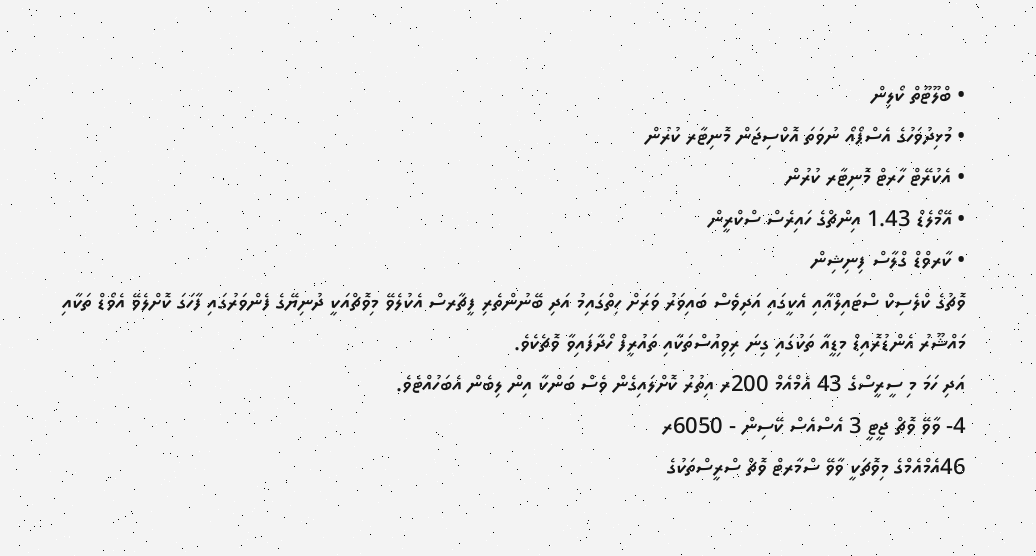• ބްލޫޓޫތް ކޯލިން
• މުޅިދުވަހުގެ އެސްޕޯއޯ ނުވަތަ އޮކްސިޖަން މޮނިޓާރ ކުރުން
• އެކުރޭޓް ހާރޓް މޮނިޓާރ ކުރުން
• އޭމޯލެޑް 1.43 އިންޗްގެ ހައިރެސް ސްކްރީން
• ކާރވްޑް ގްލާސް ފިނިޝިން
ވޮޗުގެ ކްލެސިކް ސްޓައިލްއާއި އެކީގައި އަދިވެސް ބައިވަރު ވަރަށް ހިތްގައިމު އަދި ބޭނުންތެރި ފީޗާރސް އެކުލެވޭ މިވޮޗްއަކީ ދުނިޔޭގެ ފެންވަރުގައި ފާހަގަ ކޮށްލެވޭ އެވޯޑް ތަކާއި މައްޝޫރު އެންޑުރޮއިޑް މިޑީއާ ތަކުގައި ގިނަ ރިވިއުސްތަކާއި ތައުރީފް ހޯދާފައިވާ ވޮޗެކެވެ.
އަދި ހަމަ މި ސީރީސްގެ 43 އެމްއެމް 200ރ އިތުރު ކޮށްލައިގެން ވެސް ބަންކާ އިން ލިބެން އެބަހުއްޓެވެ.
4- ވާވޭ ވޮޗް ޖީޓީ 3 އެސްއެސް ކޭސިން - 6050ރ
46އެމްއެމްގެ މިވޮޗަކީ ވާވޭ ސްމާރޓް ވޮޗް ސްރީސްތަކުގެ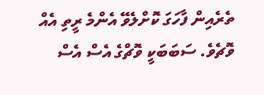ތެރެއިން ފާހަގަ ކޮށްލެވޭ އެންމެ ރީތި އެއް ވޮޗެވެ. ސަބަބަކީ ވޮޗްގެ އެސް އެސް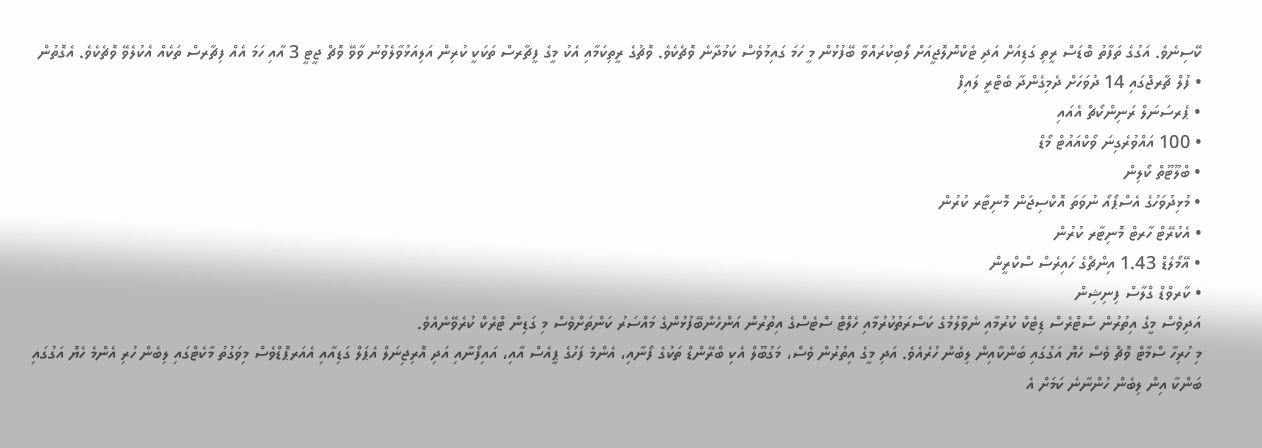ކޭސިނެވެ. އަގުގެ ތަފާތު ބޮޑަސް ރީތި ގަޑިއަށް އަދި ޓެކްނޮލޮޖީއަށް ލޯބިކުރައްވާ ބޭފުޅުން މީ ހަމަ ގައިމުވެސް ކަމުދާނެ ވޮޗެކެވެ. ވޮޗުގެ ރީތިކަމާއި އެކު މީގެ ފީޗާރސް ތަކަކީ ކުރިން އަލިއަޅުވާލެވުނު ވާވޭ ވޮޗް ޖީޓީ 3 އާއި ހަމަ އެއް ފިޗާރސް ތަކެއް އެކުލެވޭ ވޮޗެކެވެ. އެގޮތުން
• ފުލް ޗާރޖްގައި 14 ދުވަހަށް ދެމިގެންދާ ބެޓްރީ ލައިފް
• ޕެރސަނަލް ރަނިންކޯޗް އެއައި
• 100 އައްވުރެގިނަ ވޯކްއައުޓް މޯޑް
• ބްލޫޓޫތް ކޯލިން
• މުޅިދުވަހުގެ އެސްޕޯއޯ ނުވަތަ އޮކްސިޖަން މޮނިޓާރ ކުރުން
• އެކުރޭޓް ހާރޓް މޮނިޓާރ ކުރުން
• އޭމޯލެޑް 1.43 އިންޗްގެ ހައިރެސް ސްކްރީން
• ކާރވްޑް ގްލާސް ފިނިޝިން
އަދިވެސް މީގެ އިތުރުން ސްޓްރެސް ޑިޓެކް ކުރުމާއި ނެވާލުމުގެ ކަސްރަތުކުރުމާއި ހެލްޓް ސްޓެސްގެ އިތުރުން އަންހެންބޭފުޅުންގެ މައްސަރު ކަންތަށްވެސް މި ގަޑިން ޓްރެކް ކުރެވޭނެއެވެ.
މި ހުރިހާ ސްމާޓް ވޮޗް ވެސް ހެޔޮ އަގުގައި ބަންކާއިން ލިބެން ހުރެއެވެ. އަދި މީގެ އިތުރުން ވެސް، މަގުބޫލް އެކި ބްރޭންޑް ތަކުގެ ފޯނާއި، އެންމެ ފަހުގެ ޕީއެސް އާއި، އައިފޯނާއި އަދި އޮރިޖިނަލް އެޕަލް ގަޑިއާއި އެއަރޕޮޑްވެސް މިވަގުތު މާކެޓްގައި ލިބެން ހުރި އެންމެ ހެޔޮ އަގުގައި ބަންކާ އިން ލިބެން ހުންނާނެ ކަމަށް އެ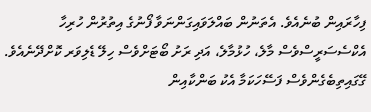ފިހާރައިން ބުނެއެވެ. އެތަނުން ބައްލަވައިގަންނަވާ ފޯނުގެ އިތުރުން ހުރިހާ އެކްސެސަރީސްވެސް މާލެ، ހުޅުމާލެ، އަދި ރަށު ބޯޓަށްވެސް ހިލޭ ޑެލިވަރ ކޮށްދޭނެއެވެ.
ގޭގައިތިބެގެންވެސް ފަސޭހަކަމާ އެކު ބަންކާއިން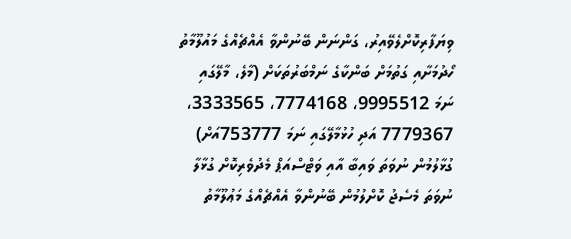ވިޔަފާރިކޮށްލެވޭއިރު، ގަންނަން ބޭނުންވާ އެއްޗެއްގެ މައުލޫމާތު ހޯދުމަށާއި ގަތުމަށް ބަންކާގެ ނަމްބަރުތަކަށް (މާލެ، މާލޭގައި ނަމަ 9995512، 7774168، 3333565، 7779367 އަދި ހުޅުމާލޭގައި ނަމަ 753777އަށް) ގުޅާލުމުން ނުވަތަ ވައިބާ އާއި ވަޓްސްއަޕް މެދުވެރިކޮށް ގުޅާލާ ނުވަތަ މެސެޖު ކޮށްލުމުން ބޭނުންވާ އެއްޗެއްގެ މަޢުލޫމާތު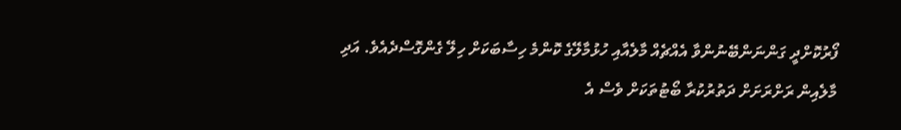ފޯރުކޮށްދީ ގަންނަންބޭނުންވާ އެއްޗެއް މާލެއާއި ހުޅުމާލޭގެ ކޮންމެ ހިސާބަކަށް ހިލޭ ގެންގޮސްދެއެވެ. އަދި މާލެއިން ރަށްރަށަށް ދަތުރުކުރާ ބޯޓުތަކަށް ވެސް އެ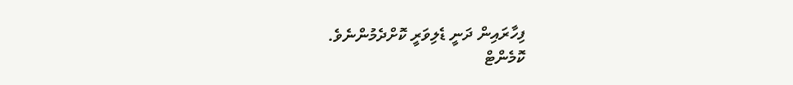ފިހާރައިން ދަނީ ޑެލިވަރީ ކޮށްދެމުންނެވެ.
ކޮމެންޓް